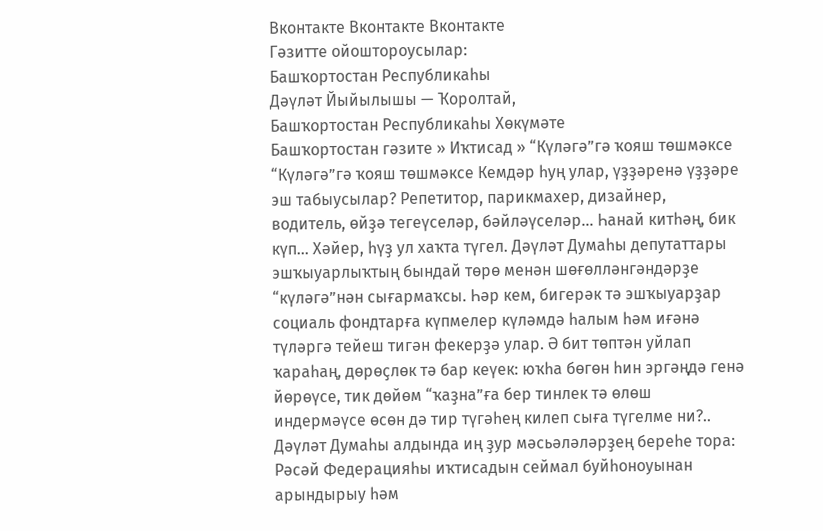Вконтакте Вконтакте Вконтакте
Гәзитте ойоштороусылар:
Башҡортостан Республикаһы
Дәүләт Йыйылышы — Ҡоролтай,
Башҡортостан Республикаһы Хөкүмәте
Башҡортостан гәзите » Иҡтисад » “Күләгә”гә ҡояш төшмәксе
“Күләгә”гә ҡояш төшмәксе Кемдәр һуң улар, үҙҙәренә үҙҙәре эш табыусылар? Репетитор, парикмахер, дизайнер, водитель, өйҙә тегеүселәр, бәйләүселәр... Һанай китһәң, бик күп... Хәйер, һүҙ ул хаҡта түгел. Дәүләт Думаһы депутаттары эшҡыуарлыҡтың бындай төрө менән шөғөлләнгәндәрҙе “күләгә”нән сығармаҡсы. Һәр кем, бигерәк тә эшҡыуарҙар социаль фондтарға күпмелер күләмдә һалым һәм иғәнә түләргә тейеш тигән фекерҙә улар. Ә бит төптән уйлап ҡараһаң, дөрөҫлөк тә бар кеүек: юҡһа бөгөн һин эргәңдә генә йөрөүсе, тик дөйөм “ҡаҙна”ға бер тинлек тә өлөш индермәүсе өсөн дә тир түгәһең килеп сыға түгелме ни?..
Дәүләт Думаһы алдында иң ҙур мәсьәләләрҙең береһе тора: Рәсәй Федерацияһы иҡтисадын сеймал буйһоноуынан арындырыу һәм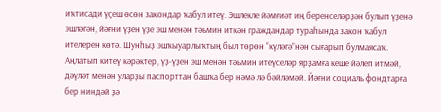иҡтисади үҫеш өсөн закондар ҡабул итеү. Эшлекле йәмғиәт иң беренселәрҙән булып үҙенә эшләгән, йәғни үҙен үҙе эш менән тәьмин иткән граждандар тураһында закон ҡабул ителерен көтә. Шунһыҙ эшҡыуарлыҡтың был төрөн “күләгә”нән сығарып булмаясаҡ. Аңлатып китеү кәрәктер, үҙ-үҙен эш менән тәьмин итеүселәр ярҙамға кеше йәлеп итмәй, дәүләт менән уларҙы паспорттан башҡа бер нәмә лә бәйләмәй. Йәғни социаль фондтарға бер ниндәй ҙә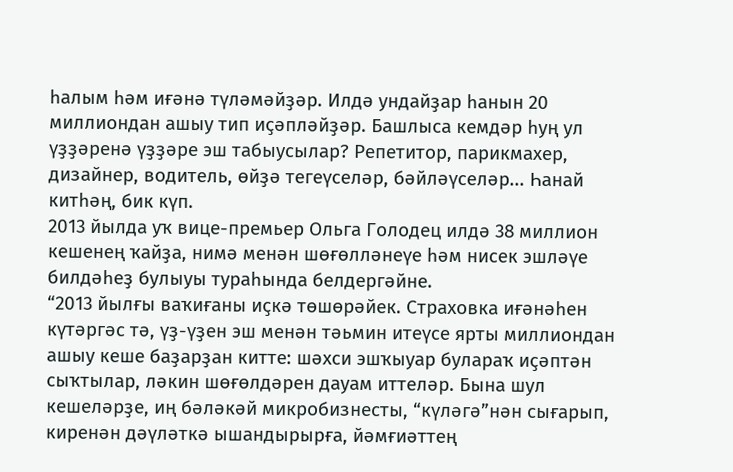һалым һәм иғәнә түләмәйҙәр. Илдә ундайҙар һанын 20 миллиондан ашыу тип иҫәпләйҙәр. Башлыса кемдәр һуң ул үҙҙәренә үҙҙәре эш табыусылар? Репетитор, парикмахер, дизайнер, водитель, өйҙә тегеүселәр, бәйләүселәр... Һанай китһәң, бик күп.
2013 йылда уҡ вице-премьер Ольга Голодец илдә 38 миллион кешенең ҡайҙа, нимә менән шөғөлләнеүе һәм нисек эшләүе билдәһеҙ булыуы тураһында белдергәйне.
“2013 йылғы ваҡиғаны иҫкә төшөрәйек. Страховка иғәнәһен күтәргәс тә, үҙ-үҙен эш менән тәьмин итеүсе ярты миллиондан ашыу кеше баҙарҙан китте: шәхси эшҡыуар булараҡ иҫәптән сыҡтылар, ләкин шөғөлдәрен дауам иттеләр. Бына шул кешеләрҙе, иң бәләкәй микробизнесты, “күләгә”нән сығарып, киренән дәүләткә ышандырырға, йәмғиәттең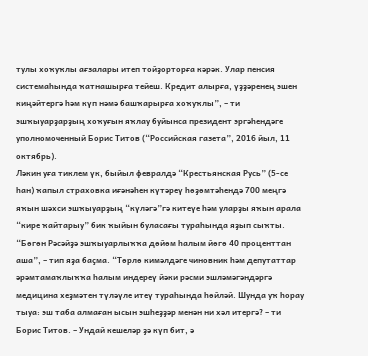тулы хоҡуҡлы ағзалары итеп тойҙорторға кәрәк. Улар пенсия системаһында ҡатнашырға тейеш. Кредит алырға, үҙҙәренең эшен киңәйтергә һәм күп нәмә башҡарырға хоҡуҡлы”, – ти эшҡыуарҙарҙың хоҡуғын яҡлау буйынса президент эргәһендәге уполномоченный Борис Титов (“Российская газета”, 2016 йыл, 11 октябрь).
Ләкин уға тиклем үк, быйыл февралдә “Крестьянская Русь” (5-се һан) ҡапыл страховка иғәнәһен күтәреү һөҙөмтәһендә 700 меңгә яҡын шәхси эшҡыуарҙың “күләгә”гә китеүе һәм уларҙы яҡын арала “кире ҡайтарыу” бик ҡыйын буласағы тураһында яҙып сыҡты. “Бөгөн Рәсәйҙә эшҡыуарлыҡҡа дөйөм һалым йөгө 40 проценттан аша”, – тип яҙа баҫма. “Төрлө кимәлдәге чиновник һәм депутаттар әрәмтамаҡлыҡҡа һалым индереү йәки рәсми эшләмәгәндәргә медицина хеҙмәтен түләүле итеү тураһында һөйләй. Шунда уҡ һорау тыуа: эш таба алмаған ысын эшһеҙҙәр менән ни хәл итергә? – ти Борис Титов. – Ундай кешеләр ҙә күп бит, ә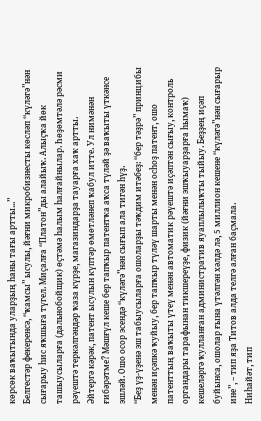көрсөк ваҡытында уларҙың һаны тағы артты...”
Белгестәр фекеренсә, “ҡамсы” ысулы, йәғни микробизнесты көсләп “күләгә”нән сығарыу һис яҡшыға түгел. Миҫалға “Платон”ды алайыҡ. Алыҫҡа йөк ташыусыларға (дальнобойщик) өҫтәмә һалым һалғайнылар. Һөҙөмтәлә рәсми рәүештә теркәлгәндәр ҡаза күрҙе, магазиндарҙа тауарға хаҡ артты.
Әйтергә кәрәк, патент ысулын күптәр өмөтләнеп ҡабул итте. Ул нимәнән ғибәрәтме? Мәшғүл кеше бер тапҡыр патентҡа аҡса түләй ҙә ваҡыты үткәнсе эшләй. Ошо осор эсендә “күләгә”нән сығып ала тигән һүҙ.
“Беҙ үҙ-үҙенә эш табыусыларға ошоларҙы тәҡдим итәбеҙ: “бер тәҙрә” принцибы менән иҫәпкә ҡуйыу, бер тапҡыр түләү шарты менән осһоҙ патент, ошо патенттың ваҡыты үтеү менән автоматик рәүештә иҫәптән сығыу, контроль органдары тарафынан тикшереүҙе, физик (йәғни эшҡыуарҙарға һымаҡ) кешеләргә ҡулланған административ яуаплылыҡты тыйыу. Беҙҙең иҫәп буйынса, ошолар ғына үтәлгән хәлдә лә, 5 миллион кешене “күләгә”нән сығарыр ине”, – тип яҙа Титов алда телгә алған баҫмала.
Ниһайәт, тип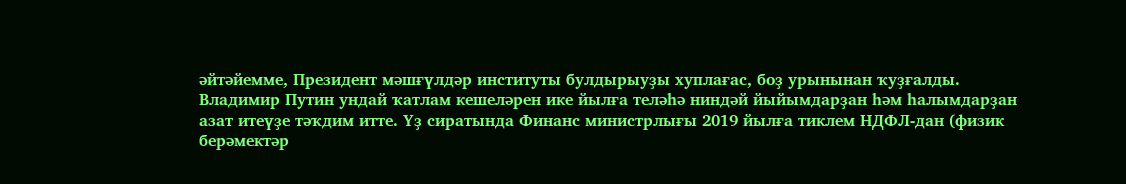әйтәйемме, Президент мәшғүлдәр институты булдырыуҙы хуплағас, боҙ урынынан ҡуҙғалды. Владимир Путин ундай ҡатлам кешеләрен ике йылға теләһә ниндәй йыйымдарҙан һәм һалымдарҙан азат итеүҙе тәҡдим итте. Үҙ сиратында Финанс министрлығы 2019 йылға тиклем НДФЛ-дан (физик берәмектәр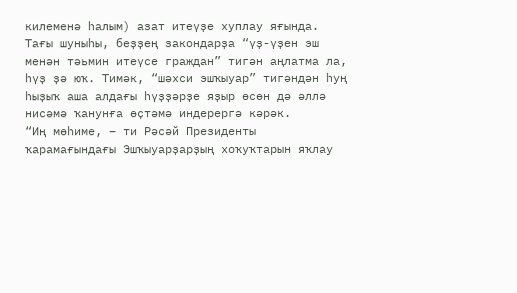килеменә һалым) азат итеүҙе хуплау яғында.
Тағы шуныһы, беҙҙең закондарҙа “үҙ-үҙен эш менән тәьмин итеүсе граждан” тигән аңлатма ла, һүҙ ҙә юҡ. Тимәк, “шәхси эшҡыуар” тигәндән һуң һыҙыҡ аша алдағы һүҙҙәрҙе яҙыр өсөн дә әллә нисәмә ҡанунға өҫтәмә индерергә кәрәк.
“Иң мөһиме, – ти Рәсәй Президенты ҡарамағындағы Эшҡыуарҙарҙың хоҡуҡтарын яҡлау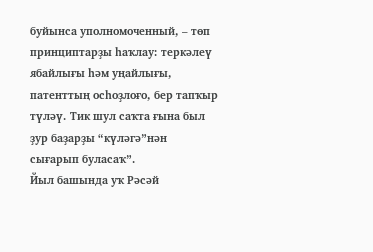буйынса уполномоченный, – төп принциптарҙы һаҡлау: теркәлеү ябайлығы һәм уңайлығы, патенттың осһоҙлоғо, бер тапҡыр түләү. Тик шул саҡта ғына был ҙур баҙарҙы “күләгә”нән сығарып буласаҡ”.
Йыл башында уҡ Рәсәй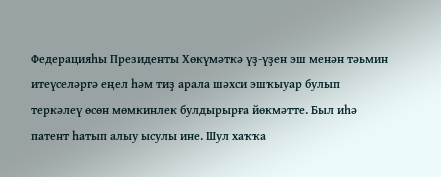Федерацияһы Президенты Хөкүмәткә үҙ-үҙен эш менән тәьмин итеүселәргә еңел һәм тиҙ арала шәхси эшҡыуар булып теркәлеү өсөн мөмкинлек булдырырға йөкмәтте. Был иһә патент һатып алыу ысулы ине. Шул хаҡҡа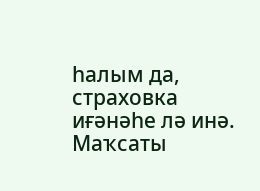һалым да, страховка иғәнәһе лә инә. Маҡсаты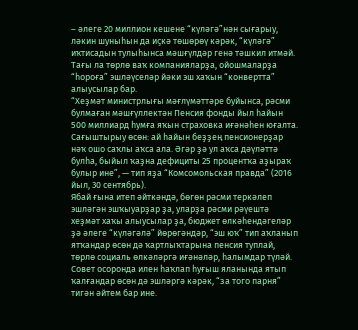– әлеге 20 миллион кешене “күләгә”нән сығарыу, ләкин шуныһын да иҫкә төшөрөү кәрәк, “күләгә” иҡтисадын тулыһынса мәшғүлдәр генә тәшкил итмәй. Тағы ла төрлө ваҡ компанияларҙа, ойошмаларҙа “һороға” эшләүселәр йәки эш хаҡын “конвертта” алыусылар бар.
“Хеҙмәт министрлығы мәғлүмәттәре буйынса, рәсми булмаған мәшғүллектән Пенсия фонды йыл һайын 500 миллиард һумға яҡын страховка иғәнәһен юғалта. Сағыштырыу өсөн: ай һайын беҙҙең пенсионерҙар нәҡ ошо саҡлы аҡса ала. Әгәр ҙә ул аҡса дәүләттә булһа, быйыл ҡаҙна дефициты 25 процентҡа аҙыраҡ булыр ине”, — тип яҙа “Комсомольская правда” (2016 йыл, 30 сентябрь).
Ябай ғына итеп әйткәндә, бөгөн рәсми теркәлеп эшләгән эшҡыуарҙар ҙа, уларҙа рәсми рәүештә хеҙмәт хаҡы алыусылар ҙа, бюджет өлкәһендәгеләр ҙә әлеге “күләгәлә” йөрөгәндәр, “эш юҡ” тип аҡланып ятҡандар өсөн дә ҡартлыҡтарына пенсия туплай, төрлө социаль өлкәләргә иғәнәләр, һалымдар түләй. Совет осоронда илен һаҡлап һуғыш яланында ятып ҡалғандар өсөн дә эшләргә кәрәк, “за того парня” тигән әйтем бар ине.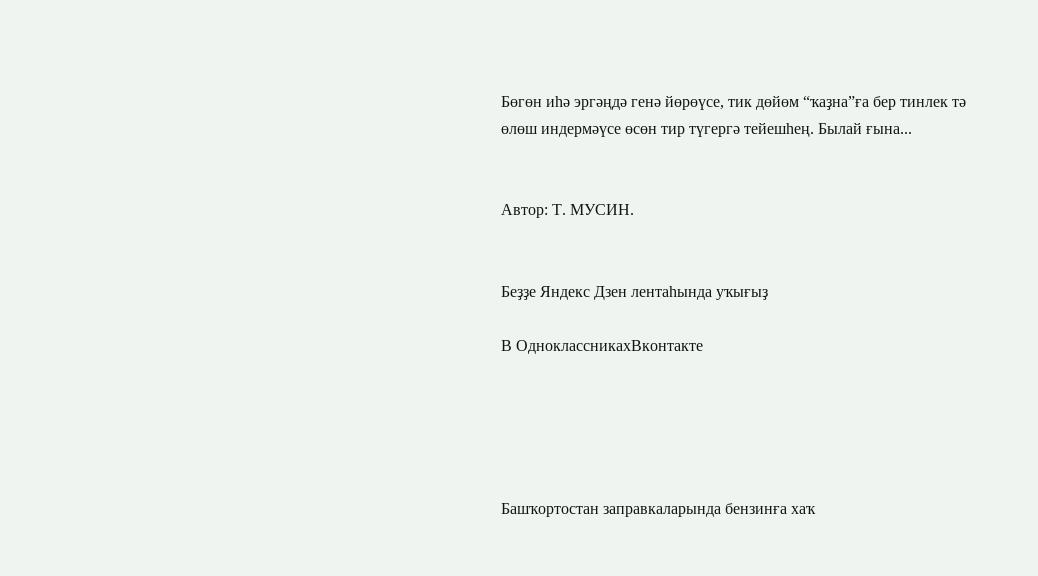Бөгөн иһә эргәңдә генә йөрөүсе, тик дөйөм “ҡаҙна”ға бер тинлек тә өлөш индермәүсе өсөн тир түгергә тейешһең. Былай ғына...


Автор: Т. МУСИН.


Беҙҙе Яндекс Дзен лентаһында уҡығыҙ

В ОдноклассникахВконтакте





Башҡортостан заправкаларында бензинға хаҡ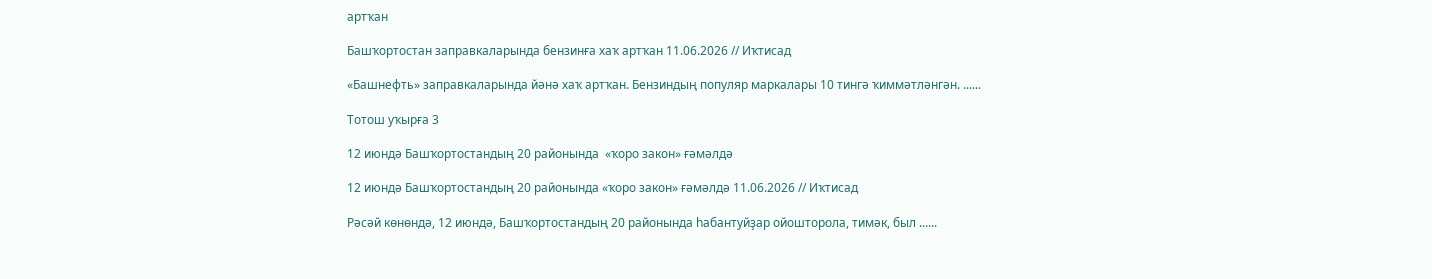артҡан

Башҡортостан заправкаларында бензинға хаҡ артҡан 11.06.2026 // Иҡтисад

«Башнефть» заправкаларында йәнә хаҡ артҡан. Бензиндың популяр маркалары 10 тингә ҡиммәтләнгән. ......

Тотош уҡырға 3

12 июндә Башҡортостандың 20 районында  «ҡоро закон» ғәмәлдә

12 июндә Башҡортостандың 20 районында «ҡоро закон» ғәмәлдә 11.06.2026 // Иҡтисад

Рәсәй көнөндә, 12 июндә, Башҡортостандың 20 районында һабантуйҙар ойошторола, тимәк, был ......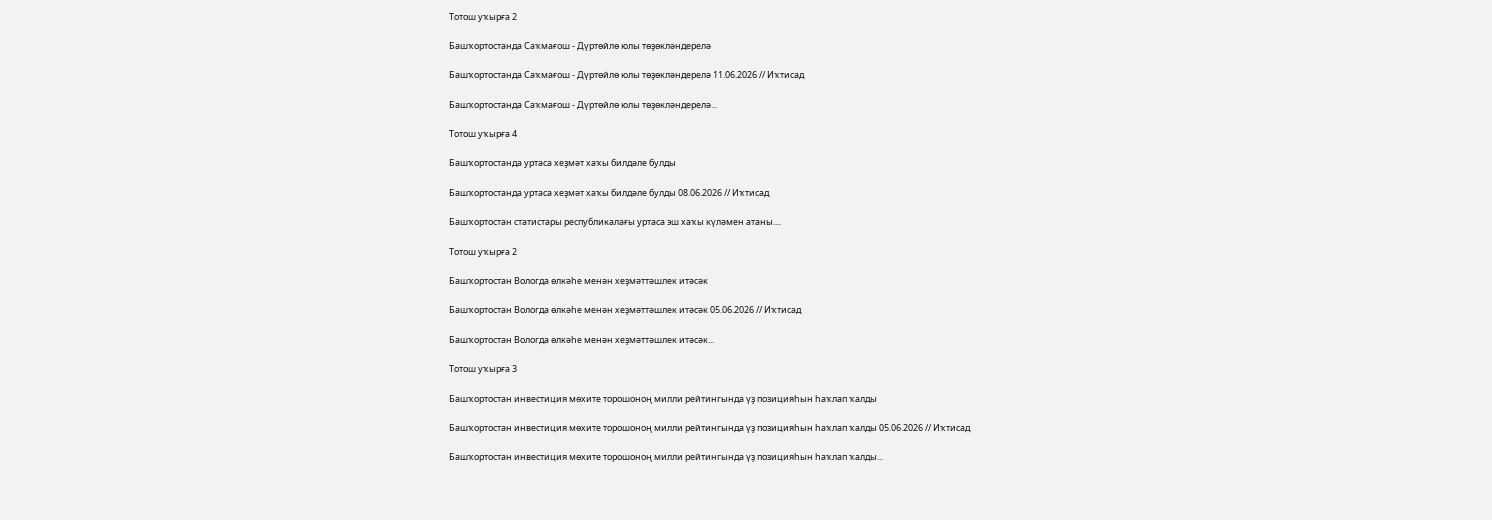Тотош уҡырға 2

Башҡортостанда Саҡмағош - Дүртөйлө юлы төҙөкләндерелә

Башҡортостанда Саҡмағош - Дүртөйлө юлы төҙөкләндерелә 11.06.2026 // Иҡтисад

Башҡортостанда Саҡмағош - Дүртөйлө юлы төҙөкләндерелә...

Тотош уҡырға 4

Башҡортостанда уртаса хеҙмәт хаҡы билдәле булды

Башҡортостанда уртаса хеҙмәт хаҡы билдәле булды 08.06.2026 // Иҡтисад

Башҡортостан статистары республикалағы уртаса эш хаҡы күләмен атаны....

Тотош уҡырға 2

Башҡортостан Вологда өлкәһе менән хеҙмәттәшлек итәсәк

Башҡортостан Вологда өлкәһе менән хеҙмәттәшлек итәсәк 05.06.2026 // Иҡтисад

Башҡортостан Вологда өлкәһе менән хеҙмәттәшлек итәсәк...

Тотош уҡырға 3

Башҡортостан инвестиция мөхите торошоноң милли рейтингында үҙ позицияһын һаҡлап ҡалды

Башҡортостан инвестиция мөхите торошоноң милли рейтингында үҙ позицияһын һаҡлап ҡалды 05.06.2026 // Иҡтисад

Башҡортостан инвестиция мөхите торошоноң милли рейтингында үҙ позицияһын һаҡлап ҡалды...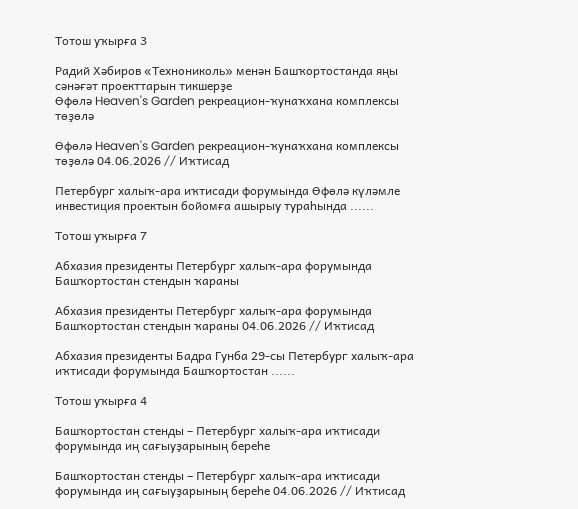Тотош уҡырға 3

Радий Хәбиров «Технониколь» менән Башҡортостанда яңы сәнәғәт проекттарын тикшерҙе
Өфөлә Heaven's Garden рекреацион-ҡунаҡхана комплексы төҙөлә

Өфөлә Heaven's Garden рекреацион-ҡунаҡхана комплексы төҙөлә 04.06.2026 // Иҡтисад

Петербург халыҡ-ара иҡтисади форумында Өфөлә күләмле инвестиция проектын бойомға ашырыу тураһында ......

Тотош уҡырға 7

Абхазия президенты Петербург халыҡ-ара форумында Башҡортостан стендын ҡараны

Абхазия президенты Петербург халыҡ-ара форумында Башҡортостан стендын ҡараны 04.06.2026 // Иҡтисад

Абхазия президенты Бадра Гунба 29-сы Петербург халыҡ-ара иҡтисади форумында Башҡортостан ......

Тотош уҡырға 4

Башҡортостан стенды – Петербург халыҡ-ара иҡтисади форумында иң сағыуҙарының береһе

Башҡортостан стенды – Петербург халыҡ-ара иҡтисади форумында иң сағыуҙарының береһе 04.06.2026 // Иҡтисад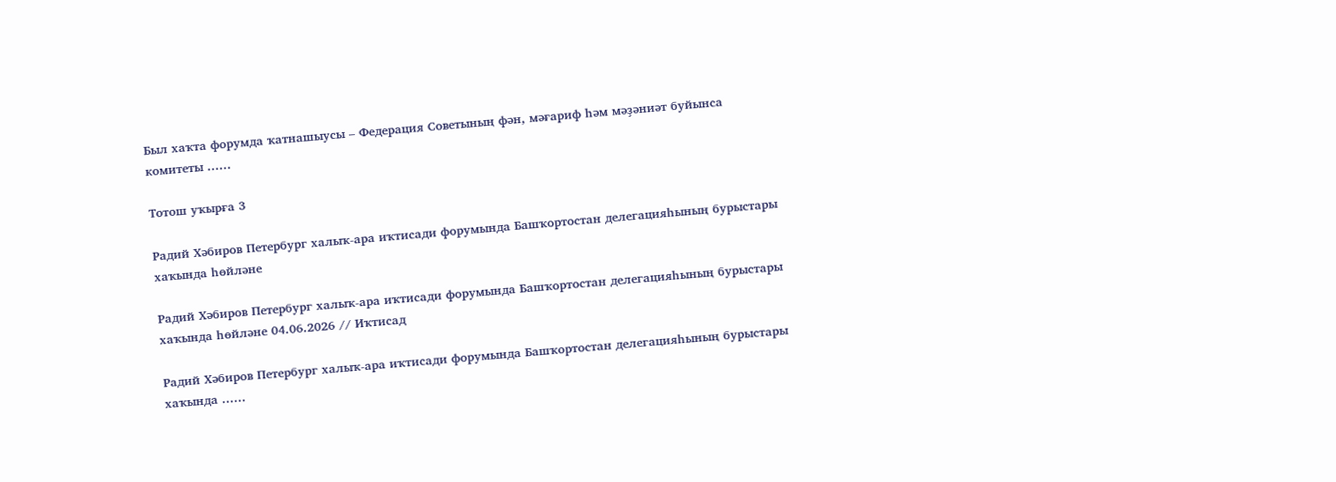Был хаҡта форумда ҡатнашыусы – Федерация Советының фән, мәғариф һәм мәҙәниәт буйынса комитеты ......

Тотош уҡырға 3

Радий Хәбиров Петербург халыҡ-ара иҡтисади форумында Башҡортостан делегацияһының бурыстары хаҡында һөйләне

Радий Хәбиров Петербург халыҡ-ара иҡтисади форумында Башҡортостан делегацияһының бурыстары хаҡында һөйләне 04.06.2026 // Иҡтисад

Радий Хәбиров Петербург халыҡ-ара иҡтисади форумында Башҡортостан делегацияһының бурыстары хаҡында ......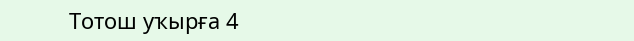Тотош уҡырға 4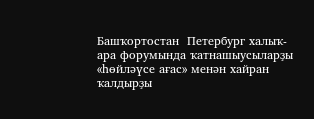Башҡортостан  Петербург халыҡ-ара форумында ҡатнашыусыларҙы «һөйләүсе ағас» менән хайран ҡалдырҙы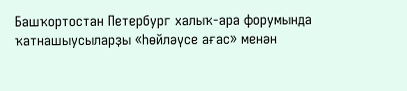Башҡортостан Петербург халыҡ-ара форумында ҡатнашыусыларҙы «һөйләүсе ағас» менән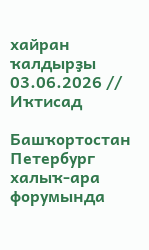хайран ҡалдырҙы 03.06.2026 // Иҡтисад

Башҡортостан Петербург халыҡ-ара форумында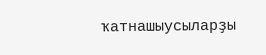ҡатнашыусыларҙы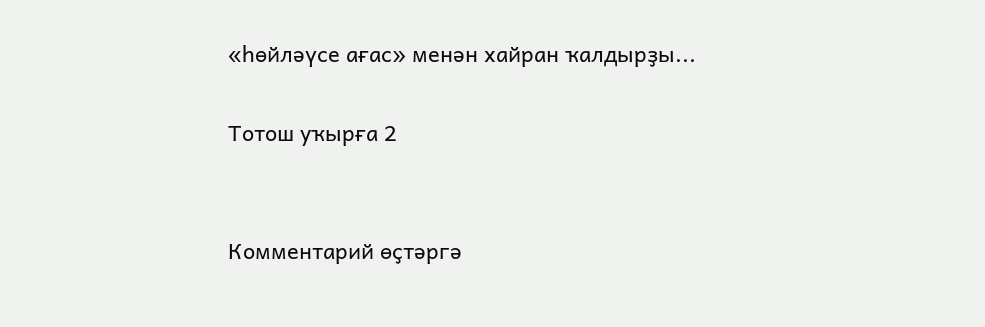«һөйләүсе ағас» менән хайран ҡалдырҙы...

Тотош уҡырға 2


Комментарий өҫтәргә